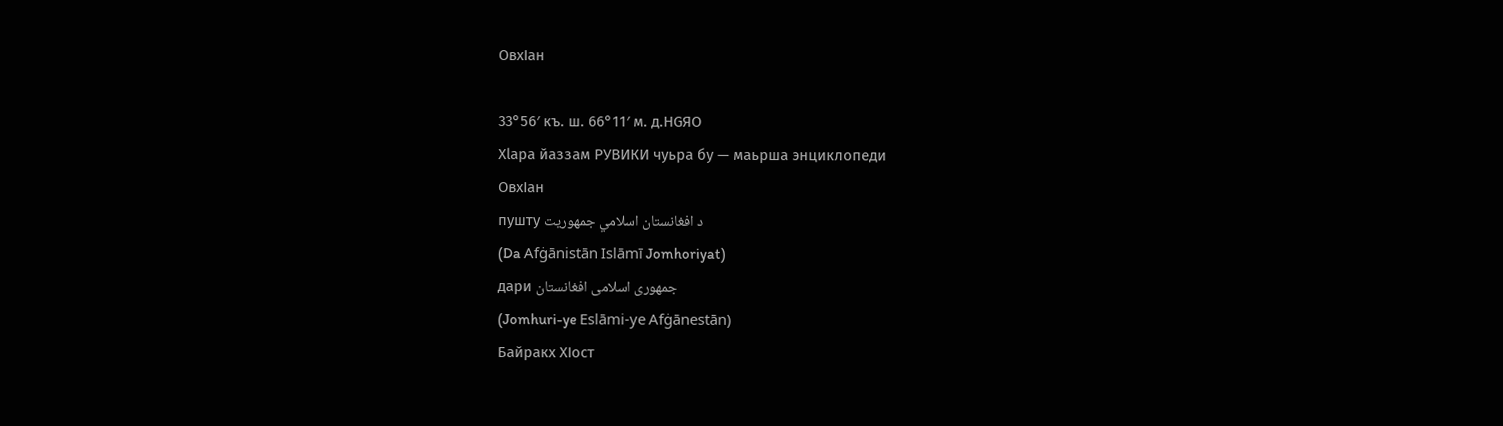ОвхӀан

33°56′ къ. ш. 66°11′ м. д.HGЯO
Хӏара йаззам РУВИКИ чуьра бу — маьрша энциклопеди
ОвхӀан
пушту د افغانستان اسلامي جمهوریت
(Da Afġānistān Islāmī Jomhoriyat)
дари جمهوری اسلامی افغانستان
(Jomhuri-ye Eslāmi-ye Afġānestān)
Байракх ХӀост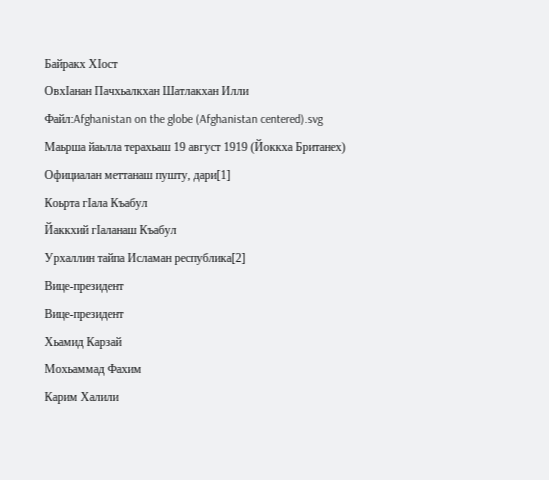Байракх ХӀост
ОвхӀанан Пачхьалкхан Шатлакхан Илли
Файл:Afghanistan on the globe (Afghanistan centered).svg
Маьрша йаьлла терахьаш 19 август 1919 (Йоккха Британех)
Официалан меттанаш пушту, дари[1]
Коьрта гӀала Къабул
Йаккхий гӀаланаш Къабул
Урхаллин тайпа Исламан республика[2]
Вице-президент
Вице-президент
Хьамид Карзай
Мохьаммад Фахим
Карим Халили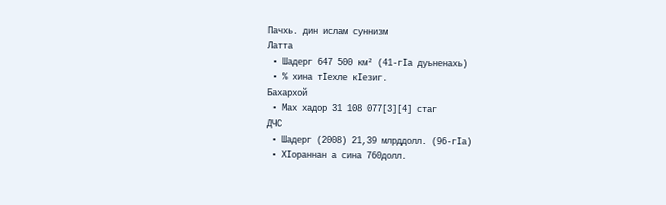Пачхь. дин ислам суннизм
Латта
 • Шадерг 647 500 км² (41-гӀа дуьненахь)
 • % хина тӀехле кӀезиг.
Бахархой
 • Мах хадор 31 108 077[3][4] стаг
ДЧС
 • Шадерг (2008) 21,39 млрддолл. (96-гӀа)
 • ХӀораннан а сина 760долл.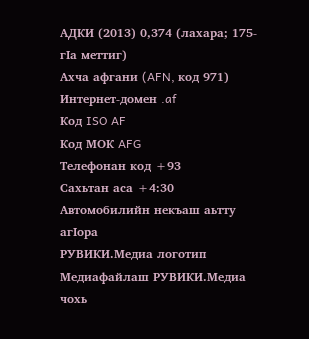АДКИ (2013) 0,374 (лахара; 175-гӀа меттиг)
Ахча афгани (AFN, код 971)
Интернет-домен .af
Код ISO AF
Код МОК AFG
Телефонан код +93
Сахьтан аса +4:30
Автомобилийн некъаш аьтту агӀора
РУВИКИ.Медиа логотип Медиафайлаш РУВИКИ.Медиа чохь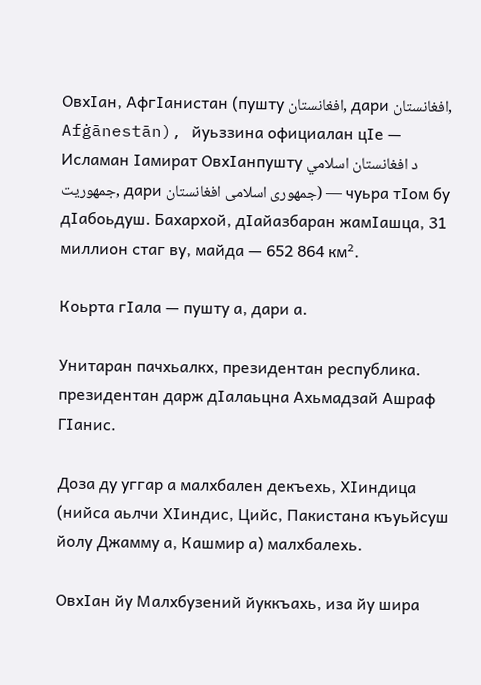ОвхӀан, АфгӀанистан (пушту افغانستان, дари افغانستان, Afġānestān), йуьззина официалан цӀе — Исламан Iамират ОвхӀанпушту د افغانستان اسلامي جمهوریت, дари جمهوری اسلامی افغانستان) — чуьра тӀом бу дӀабоьдуш. Бахархой, дӀайазбаран жамӀашца, 31 миллион стаг ву, майда — 652 864 км².

Коьрта гӀала — пушту а, дари а.

Унитаран пачхьалкх, президентан республика. президентан дарж дӀалаьцна Ахьмадзай Ашраф ГӀанис.

Доза ду уггар а малхбален декъехь, ХӀиндица (нийса аьлчи ХӀиндис, Цийс, Пакистана къуьйсуш йолу Джамму а, Кашмир а) малхбалехь.

ОвхӀан йу Малхбузений йуккъахь, иза йу шира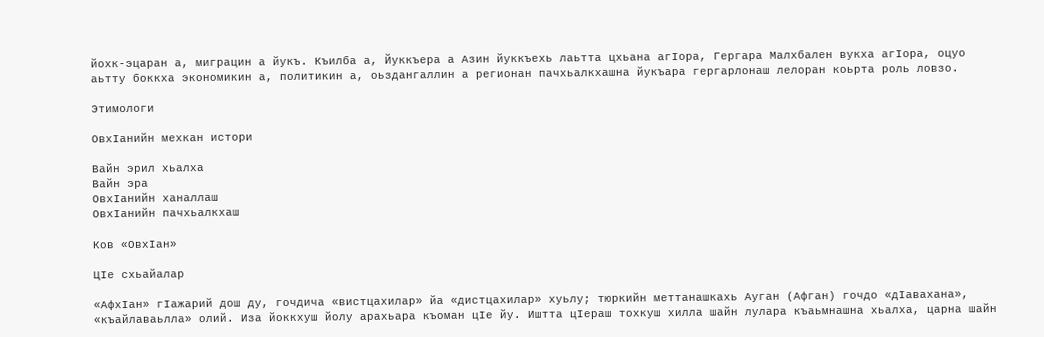йохк-эцаран а, миграцин а йукъ. Къилба а, Йуккъера а Азин йуккъехь лаьтта цхьана агӀора, Гергара Малхбален вукха агӀора, оцуо аьтту боккха экономикин а, политикин а, оьздангаллин а регионан пачхьалкхашна йукъара гергарлонаш лелоран коьрта роль ловзо.

Этимологи

ОвхӀанийн мехкан истори

Вайн эрил хьалха
Вайн эра
ОвхӀанийн ханаллаш
ОвхӀанийн пачхьалкхаш

Ков «ОвхӀан»

ЦӀе схьайалар

«АфхӀан» гӀажарий дош ду, гочдича «вистцахилар» йа «дистцахилар» хуьлу; тюркийн меттанашкахь Ауган (Афган) гочдо «дӀавахана», «къайлаваьлла» олий. Иза йоккхуш йолу арахьара къоман цӀе йу. Иштта цӀераш тохкуш хилла шайн лулара къаьмнашна хьалха, царна шайн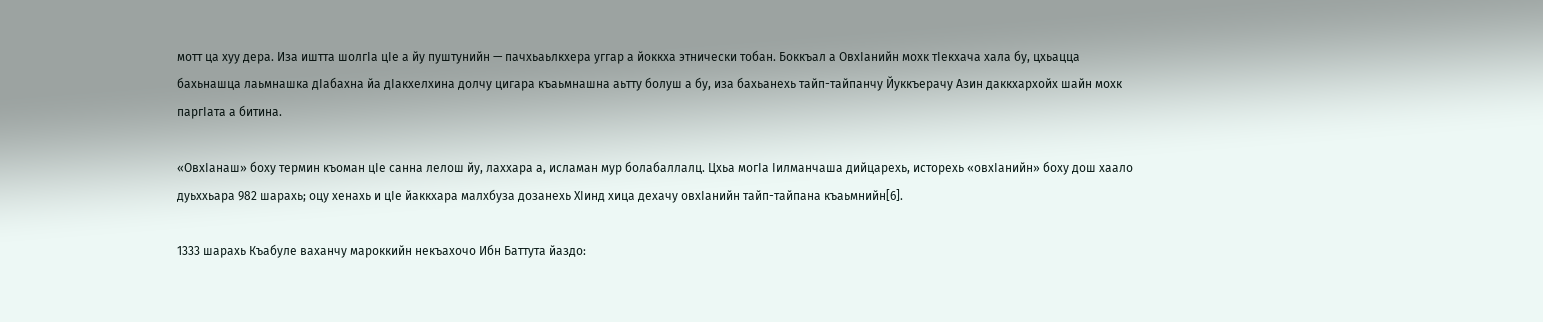мотт ца хуу дера. Иза иштта шолгӀа цӀе а йу пуштунийн — пачхьаьлкхера уггар а йоккха этнически тобан. Боккъал а ОвхӀанийн мохк тӀекхача хала бу, цхьацца бахьнашца лаьмнашка дӀабахна йа дӀакхелхина долчу цигара къаьмнашна аьтту болуш а бу, иза бахьанехь тайп-тайпанчу Йуккъерачу Азин даккхархойх шайн мохк паргӀата а битина.

«ОвхӀанаш» боху термин къоман цӀе санна лелош йу, лаххара а, исламан мур болабаллалц. Цхьа могӀа Ӏилманчаша дийцарехь, исторехь «овхӀанийн» боху дош хаало дуьххьара 982 шарахь; оцу хенахь и цӀе йаккхара малхбуза дозанехь ХӀинд хица дехачу овхӀанийн тайп-тайпана къаьмнийн[6].

1333 шарахь Къабуле ваханчу мароккийн некъахочо Ибн Баттута йаздо: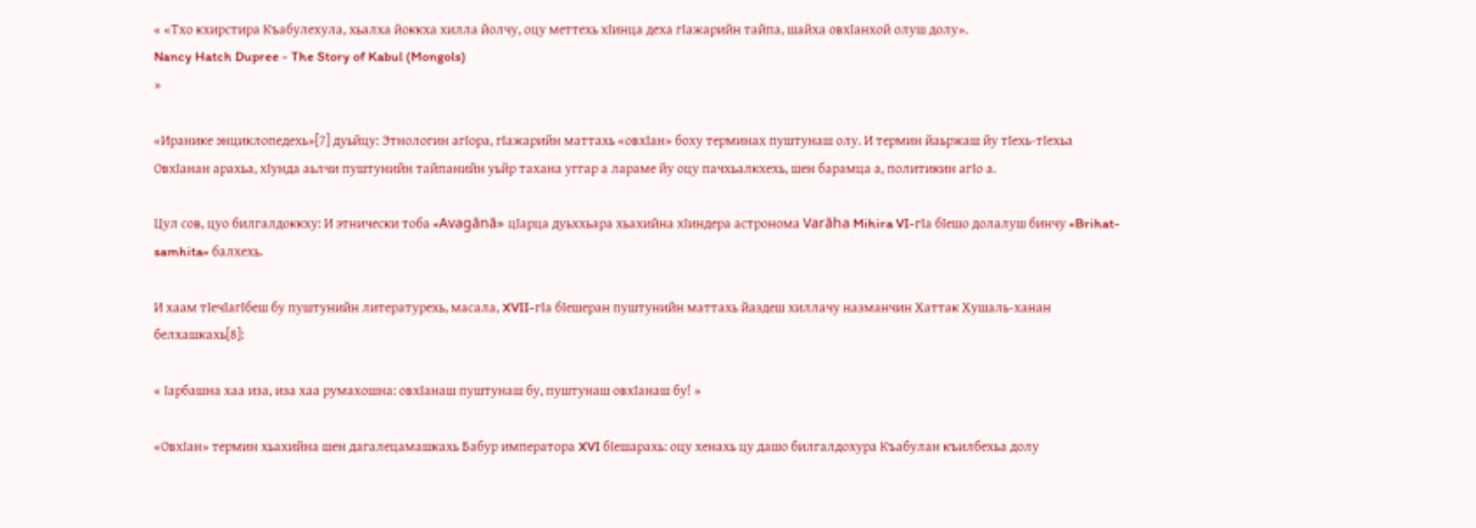« «Тхо кхирстира Къабулехула, хьалха йоккха хилла йолчу, оцу меттехь хӀинца деха гӀажарийн тайпа, шайха овхӀанхой олуш долу».
Nancy Hatch Dupree - The Story of Kabul (Mongols)
»

«Иранике энциклопедехь»[7] дуьйцу: Этнологин агӀора, гӀажарийн маттахь «овхӀан» боху терминах пуштунаш олу. И термин йаьржаш йу тӀехь-тӀехьа ОвхӀанан арахьа, хӀунда аьлчи пуштунийн тайпанийн уьйр тахана уггар а лараме йу оцу пачхьалкхехь, шен барамца а, политикин агӀо а.

Цул сов, цуо билгалдоккху: И этнически тоба «Avagānā» цӀарца дуьххьара хьахийна хӀиндера астронома Varāha Mihira VI-гӀа бӀешо долалуш бинчу «Brihat-samhita» балхехь.

И хаам тӀечӀагӀбеш бу пуштунийн литературехь, масала, XVII-гӀа бӀешеран пуштунийн маттахь йаздеш хиллачу назманчин Хаттак Хушаль-ханан белхашкахь[8]:

« Ӏарбашна хаа иза, иза хаа румахошна: овхӀанаш пуштунаш бу, пуштунаш овхӀанаш бу! »

«ОвхӀан» термин хьахийна шен дагалецамашкахь Бабур императора XVI бӀешарахь: оцу хенахь цу дашо билгалдохура Къабулан къилбехьа долу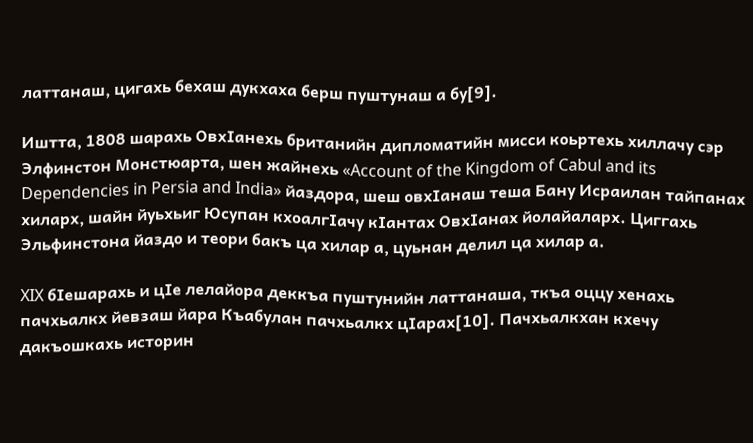латтанаш, цигахь бехаш дукхаха берш пуштунаш а бу[9].

Иштта, 1808 шарахь ОвхӀанехь британийн дипломатийн мисси коьртехь хиллачу сэр Элфинстон Монстюарта, шен жайнехь «Account of the Kingdom of Cabul and its Dependencies in Persia and India» йаздора, шеш овхӀанаш теша Бану Исраилан тайпанах хиларх, шайн йуьхьиг Юсупан кхоалгӀачу кӀантах ОвхӀанах йолайаларх. Циггахь Эльфинстона йаздо и теори бакъ ца хилар а, цуьнан делил ца хилар а.

XIX бӀешарахь и цӀе лелайора деккъа пуштунийн латтанаша, ткъа оццу хенахь пачхьалкх йевзаш йара Къабулан пачхьалкх цӀарах[10]. Пачхьалкхан кхечу дакъошкахь историн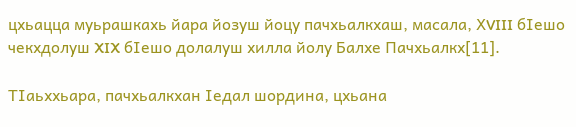цхьацца муьрашкахь йара йозуш йоцу пачхьалкхаш, масала, ХVIII бӀешо чекхдолуш XIX бӀешо долалуш хилла йолу Балхе Пачхьалкх[11].

ТӀаьххьара, пачхьалкхан Ӏедал шордина, цхьана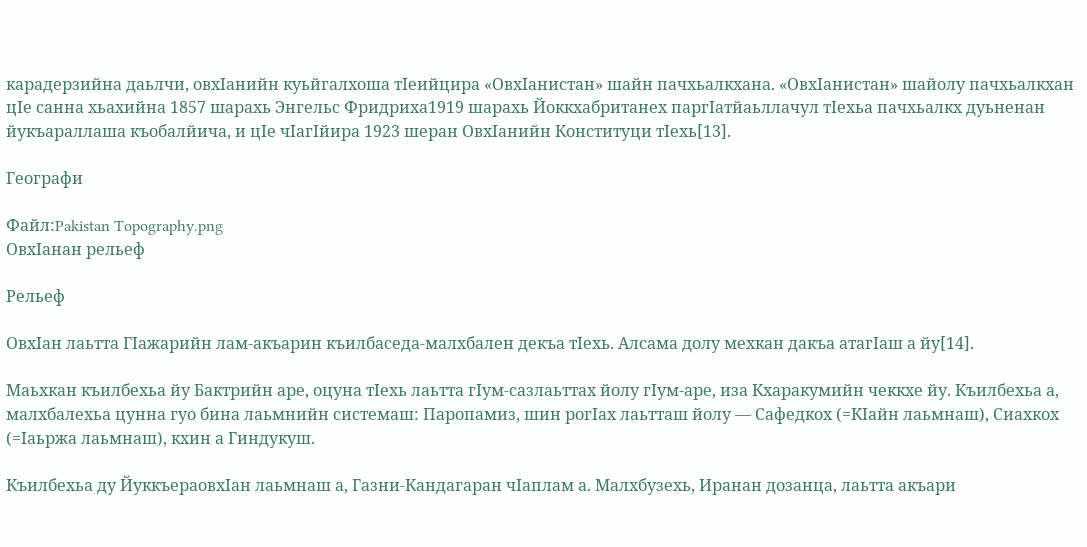карадерзийна даьлчи, овхӀанийн куьйгалхоша тӀеийцира «ОвхӀанистан» шайн пачхьалкхана. «ОвхӀанистан» шайолу пачхьалкхан цӀе санна хьахийна 1857 шарахь Энгельс Фридриха1919 шарахь Йоккхабританех паргӀатйаьллачул тӀехьа пачхьалкх дуьненан йукъараллаша къобалйича, и цӀе чӀагӀйира 1923 шеран ОвхӀанийн Конституци тӀехь[13].

Географи

Файл:Pakistan Topography.png
ОвхӀанан рельеф

Рельеф

ОвхӀан лаьтта ГӀажарийн лам-акъарин къилбаседа-малхбален декъа тӀехь. Алсама долу мехкан дакъа атагӀаш а йу[14].

Маьхкан къилбехьа йу Бактрийн аре, оцуна тӀехь лаьтта гӀум-сазлаьттах йолу гӀум-аре, иза Кхаракумийн чеккхе йу. Къилбехьа а, малхбалехьа цунна гуо бина лаьмнийн системаш: Паропамиз, шин рогӀах лаьтташ йолу — Сафедкох (=КӀайн лаьмнаш), Сиахкох (=Ӏаьржа лаьмнаш), кхин а Гиндукуш.

Къилбехьа ду ЙуккъераовхӀан лаьмнаш а, Газни-Кандагаран чӀаплам а. Малхбузехь, Иранан дозанца, лаьтта акъари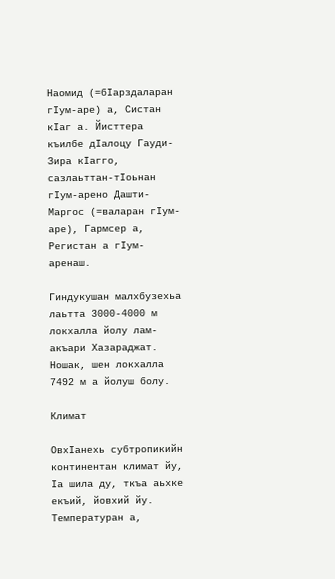Наомид (=бӀарздаларан гӀум-аре) а, Систан кӀаг а. Йисттера къилбе дӀалоцу Гауди-Зира кӀагго, сазлаьттан-тӀоьнан гӀум-арено Дашти-Маргос (=валаран гӀум-аре), Гармсер а, Регистан а гӀум-аренаш.

Гиндукушан малхбузехьа лаьтта 3000-4000 м локхалла йолу лам-акъари Хазараджат. Ношак, шен локхалла 7492 м а йолуш болу.

Климат

ОвхӀанехь субтропикийн континентан климат йу, Ӏа шила ду, ткъа аьхке екъий, йовхий йу. Температуран а,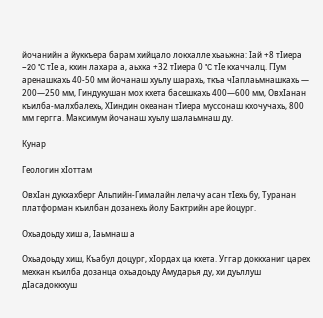йочанийн а йуккъера барам хийцало локхалле хьаьжна: Ӏай +8 тӀиера −20 °C тӀе а, кхин лахара а, аьхка +32 тӀиера 0 °C тӀе кхаччалц. ГӀум аренашкахь 40-50 мм йочанаш хуьлу шарахь, ткъа чӀаплаьмнашкахь — 200—250 мм, Гиндукушан мох кхета басешкахь 400—600 мм, ОвхӀанан къилба-малхбалехь, ХӀиндин океанан тӀиера муссонаш кхочучахь, 800 мм гергга. Максимум йочанаш хуьлу шалаьмнаш ду.

Кунар

Геологин хӀоттам

ОвхӀан дукхахберг Альпийн-Гималайн лелачу асан тӀехь бу, Туранан платформан къилбан дозанехь йолу Бактрийн аре йоцург.

Охьадоьду хиш а, Ӏаьмнаш а

Охьадоьду хиш, Къабул доцург, хӀордах ца кхета. Уггар доккханиг царех мехкан къилба дозанца охьадоьду Амударья ду, хи дуьллуш дӀасадоккхуш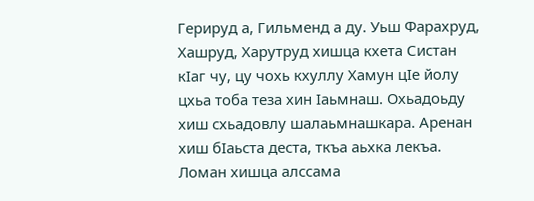Герируд а, Гильменд а ду. Уьш Фарахруд, Хашруд, Харутруд хишца кхета Систан кӀаг чу, цу чохь кхуллу Хамун цӀе йолу цхьа тоба теза хин Ӏаьмнаш. Охьадоьду хиш схьадовлу шалаьмнашкара. Аренан хиш бӀаьста деста, ткъа аьхка лекъа. Ломан хишца алссама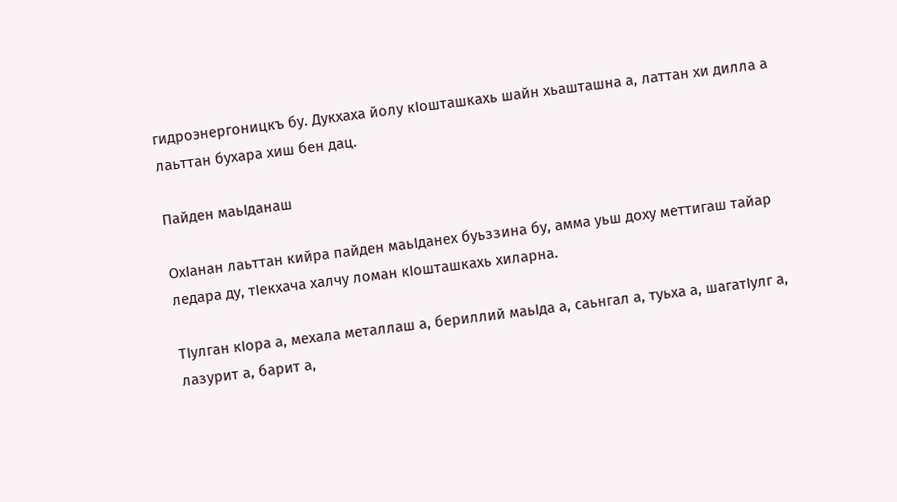гидроэнергоницкъ бу. Дукхаха йолу кӀошташкахь шайн хьашташна а, латтан хи дилла а лаьттан бухара хиш бен дац.

Пайден маьӀданаш

ОхӀанан лаьттан кийра пайден маьӀданех буьззина бу, амма уьш доху меттигаш тайар ледара ду, тӀекхача халчу ломан кӀошташкахь хиларна.

ТӀулган кӀора а, мехала металлаш а, бериллий маьӀда а, саьнгал а, туьха а, шагатӀулг а, лазурит а, барит а,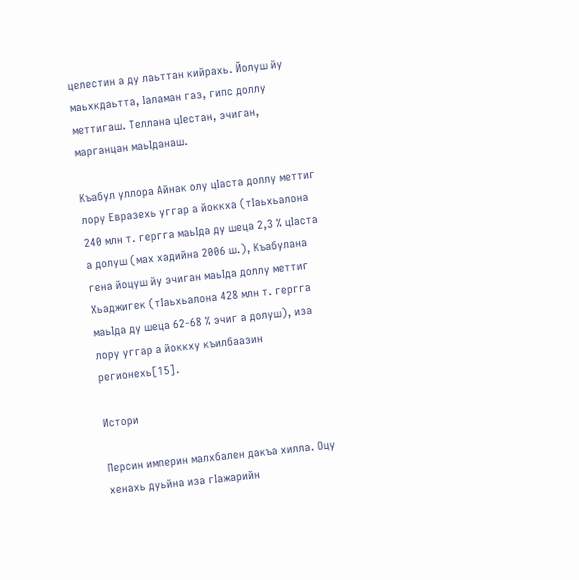целестин а ду лаьттан кийрахь. Йолуш йу маьхкдаьтта, Ӏаламан газ, гипс доллу меттигаш. Теллана цӀестан, эчиган, марганцан маьӀданаш.

Къабул уллора Айнак олу цӀаста доллу меттиг лору Евразехь уггар а йоккха (тӀаьхьалона 240 млн т. гергга маьӀда ду шеца 2,3 % цӀаста а долуш (мах хадийна 2006 ш.), Къабулана гена йоцуш йу эчиган маьӀда доллу меттиг Хьаджигек (тӀаьхьалона 428 млн т. гергга маьӀда ду шеца 62-68 % эчиг а долуш), иза лору уггар а йоккху къилбаазин регионехь[15].

Истори

Персин империн малхбален дакъа хилла. Оцу хенахь дуьйна иза гӀажарийн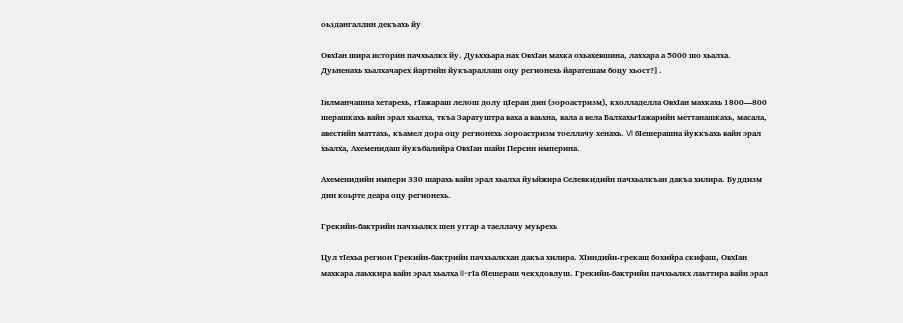оьздангаллин декъахь йу

ОвхӀан шира историн пачхьалкх йу. Дуьххьара нах ОвхӀан махка охьахевшина, лаххара а 5000 шо хьалха. Дуьненахь хьалхачарех йартийн йукъараллаш оцу регионехь йаратешам боцу хьост?].

Ӏилманчашна хетарехь, гӀажараш лелош долу цӀеран дин (зороастризм), кхолладелла ОвхӀан махкахь 1800—800 шерашкахь вайн эрал хьалха, ткъа Заратуштра ваха а ваьхна, вала а вела БалхахьгӀажарийн меттанашкахь, масала, авестийн маттахь, къамел дора оцу регионехь зороастризм тоеллачу хенахь. VI бӀешерашна йуккъахь вайн эрал хьалха, Ахеменидаш йукъбалийра ОвхӀан шайн Персин империна.

Ахеменидийн импери 330 шарахь вайн эрал хьалха йуьйжира Селевкидийн пачхьалкъан дакъа хилира. Буддизм дин коьрте деара оцу регионехь.

Грекийн-бактрийн пачхьалкх шен уггар а таеллачу муьрехь

Цул тӀехьа регион Грекийн-бактрийн пачхьалкхан дакъа хилира. ХӀиндийн-грекаш бохийра скифаш, ОвхӀан махкара лаьхкира вайн эрал хьалха II-гӀа бӀешераш чекхдовлуш. Грекийн-бактрийн пачхьалкх лаьттира вайн эрал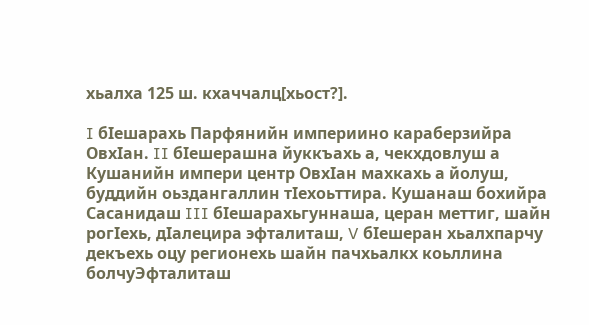хьалха 125 ш. кхаччалц[хьост?].

I бӀешарахь Парфянийн империино караберзийра ОвхӀан. II бӀешерашна йуккъахь а, чекхдовлуш а Кушанийн импери центр ОвхӀан махкахь а йолуш, буддийн оьздангаллин тӀехоьттира. Кушанаш бохийра Сасанидаш III бӀешарахьгуннаша, церан меттиг, шайн рогӀехь, дӀалецира эфталиташ, V бӀешеран хьалхпарчу декъехь оцу регионехь шайн пачхьалкх коьллина болчуЭфталиташ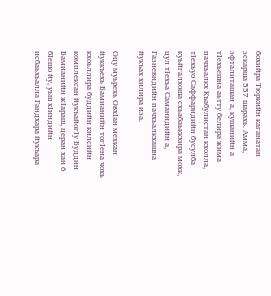бохийра Тюркийн каганатан эскарша 557 шарахь. Амма, эфталиташан а, кушанийн а тӀехьешна аьтту белира жима пачхьалкх Къабулистан кхолла, тӀехьуо Саффаридийн бусулба куьйгалхоша схьабаьккхира мохк, цул тӀехьа Саманидийн а, Газневидийн пачхьалкхашна йукъах хилира иза.

Оцу муьрехь ОвхӀан мехкан йуккъехь Бамианийн тогӀена чохь кхоьллира буддийн килсийн комплексан йукъайогӀу Буддин Бамианийн жӀараш, церан хан 6 бӀешо йу, уьш хӀиндийн исбаьхьалла Гандхара йукъара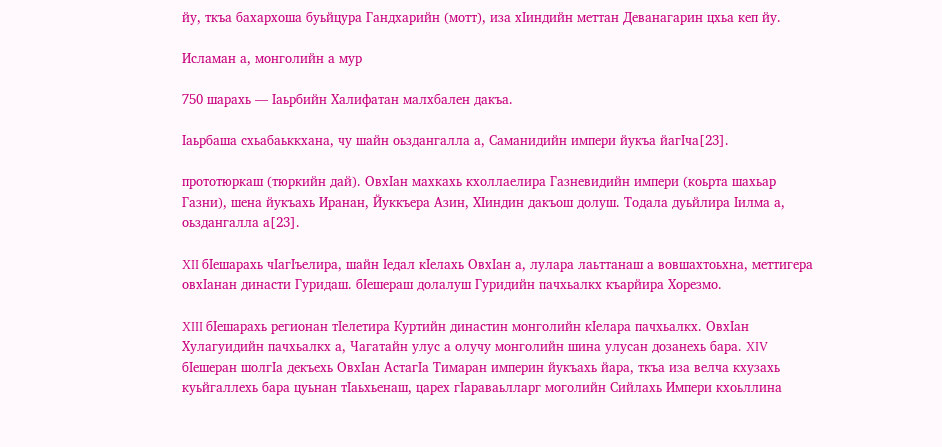йу, ткъа бахархоша буьйцура Гандхарийн (мотт), иза хӀиндийн меттан Деванагарин цхьа кеп йу.

Исламан а, монголийн а мур

750 шарахь — Ӏаьрбийн Халифатан малхбален дакъа.

Ӏаьрбаша схьабаьккхана, чу шайн оьздангалла а, Саманидийн импери йукъа йагӀча[23].

прототюркаш (тюркийн дай). ОвхӀан махкахь кхоллаелира Газневидийн импери (коьрта шахьар Газни), шена йукъахь Иранан, Йуккъера Азин, ХӀиндин дакъош долуш. Тодала дуьйлира Ӏилма а, оьздангалла а[23].

XII бӀешарахь чӀагӀъелира, шайн Ӏедал кӀелахь ОвхӀан а, лулара лаьттанаш а вовшахтоьхна, меттигера овхӀанан династи Гуридаш. бӀешераш долалуш Гуридийн пачхьалкх къарйира Хорезмо.

XIII бӀешарахь регионан тӀелетира Куртийн династин монголийн кӀелара пачхьалкх. ОвхӀан Хулагуидийн пачхьалкх а, Чагатайн улус а олучу монголийн шина улусан дозанехь бара. XIV бӀешеран шолгӀа декъехь ОвхӀан АстагӀа Тимаран империн йукъахь йара, ткъа иза велча кхузахь куьйгаллехь бара цуьнан тӀаьхьенаш, царех гӀараваьлларг моголийн Сийлахь Импери кхоьллина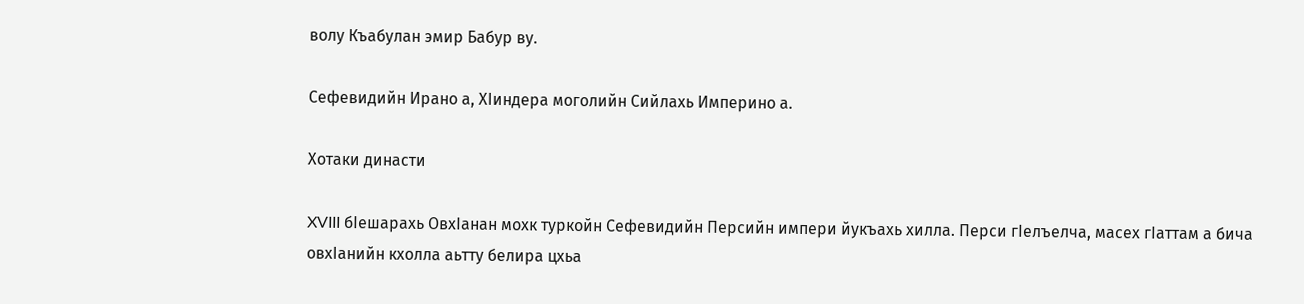волу Къабулан эмир Бабур ву.

Сефевидийн Ирано а, ХӀиндера моголийн Сийлахь Империно а.

Хотаки династи

XVIII бӀешарахь ОвхӀанан мохк туркойн Сефевидийн Персийн импери йукъахь хилла. Перси гӀелъелча, масех гӀаттам а бича овхӀанийн кхолла аьтту белира цхьа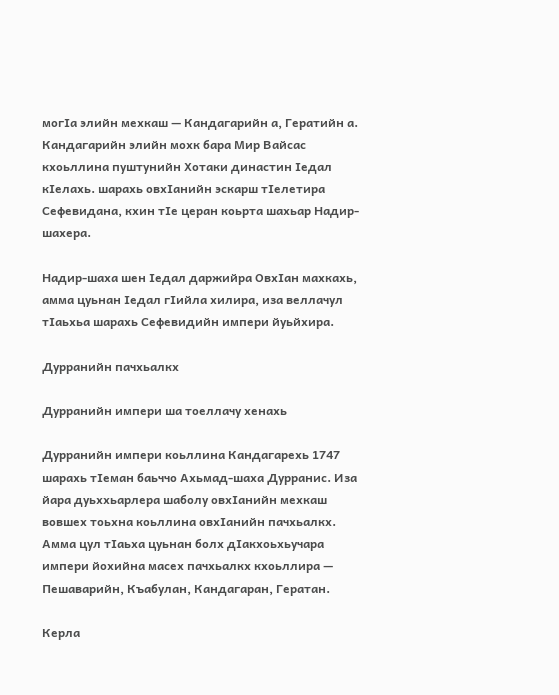могӀа элийн мехкаш — Кандагарийн а, Гератийн а. Кандагарийн элийн мохк бара Мир Вайсас кхоьллина пуштунийн Хотаки династин Ӏедал кӀелахь. шарахь овхӀанийн эскарш тӀелетира Сефевидана, кхин тӀе церан коьрта шахьар Надир-шахера.

Надир-шаха шен Ӏедал даржийра ОвхӀан махкахь, амма цуьнан Ӏедал гӀийла хилира, иза веллачул тӀаьхьа шарахь Сефевидийн импери йуьйхира.

Дурранийн пачхьалкх

Дурранийн импери ша тоеллачу хенахь

Дурранийн импери коьллина Кандагарехь 1747 шарахь тӀеман баьччо Ахьмад-шаха Дурранис. Иза йара дуьххьарлера шаболу овхӀанийн мехкаш вовшех тоьхна коьллина овхӀанийн пачхьалкх. Амма цул тӀаьха цуьнан болх дӀакхоьхьучара импери йохийна масех пачхьалкх кхоьллира — Пешаварийн, Къабулан, Кандагаран, Гератан.

Керла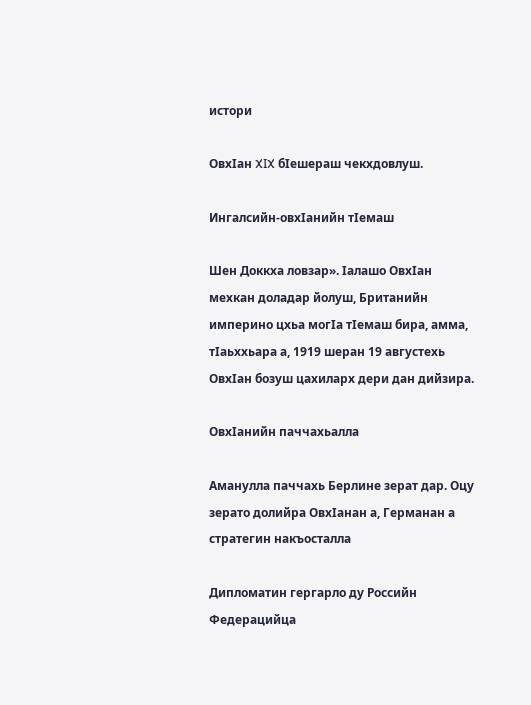истори

ОвхӀан XIX бӀешераш чекхдовлуш.

Ингалсийн-овхӀанийн тӀемаш

Шен Доккха ловзар». Ӏалашо ОвхӀан мехкан доладар йолуш, Британийн империно цхьа могӀа тӀемаш бира, амма, тӀаьххьара а, 1919 шеран 19 августехь ОвхӀан бозуш цахиларх дери дан дийзира.

ОвхӀанийн паччахьалла

Аманулла паччахь Берлине зерат дар. Оцу зерато долийра ОвхӀанан а, Германан а стратегин накъосталла

Дипломатин гергарло ду Российн Федерацийца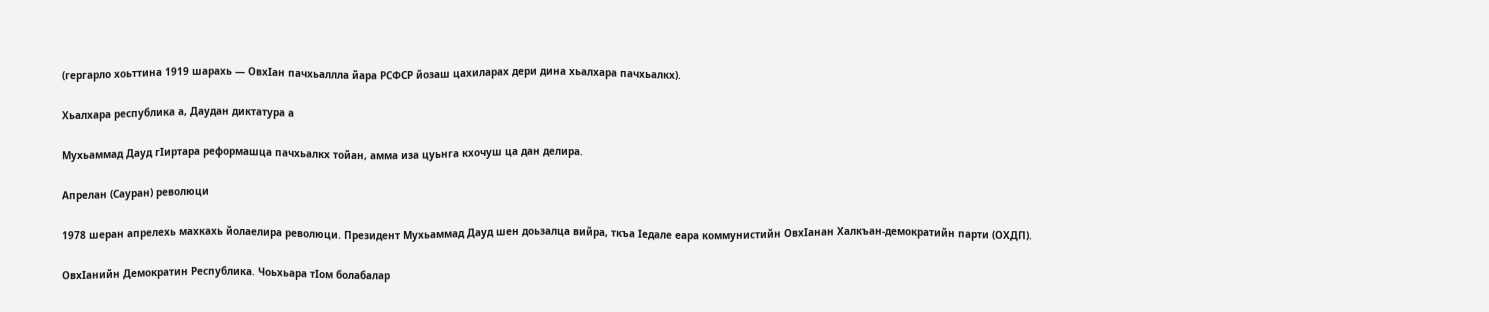(гергарло хоьттина 1919 шарахь — ОвхӀан пачхьаллла йара РСФСР йозаш цахиларах дери дина хьалхара пачхьалкх).

Хьалхара республика а, Даудан диктатура а

Мухьаммад Дауд гӀиртара реформашца пачхьалкх тойан, амма иза цуьнга кхочуш ца дан делира.

Апрелан (Сауран) революци

1978 шеран апрелехь махкахь йолаелира революци. Президент Мухьаммад Дауд шен доьзалца вийра, ткъа Ӏедале еара коммунистийн ОвхӀанан Халкъан-демократийн парти (ОХДП).

ОвхӀанийн Демократин Республика. Чоьхьара тӀом болабалар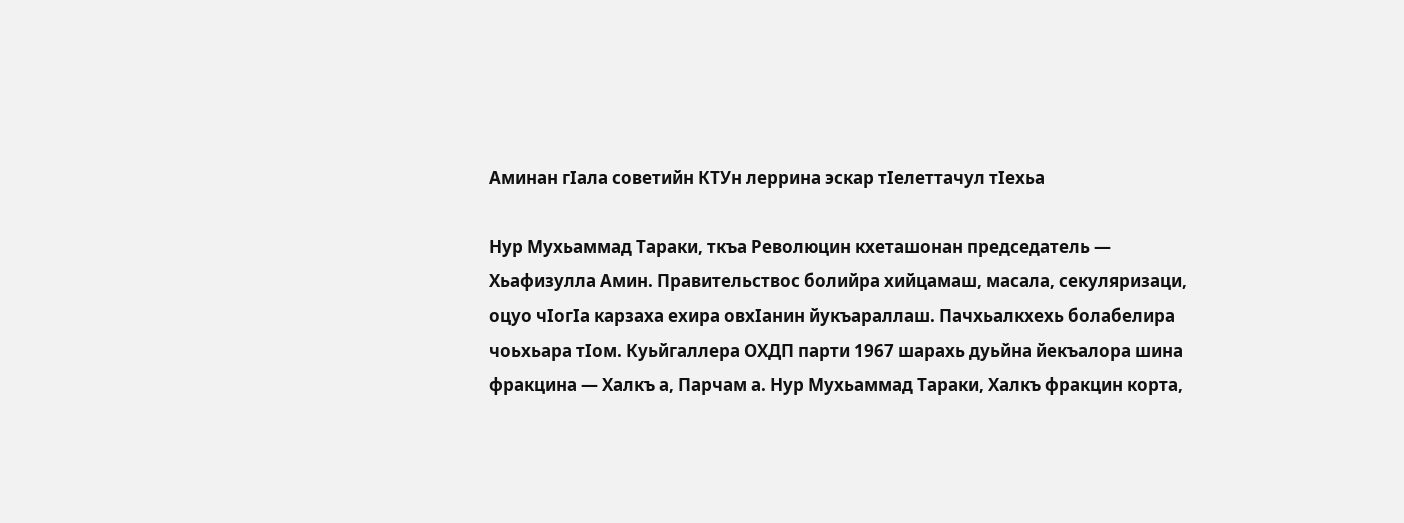Аминан гӀала советийн КТУн леррина эскар тӀелеттачул тӀехьа

Нур Мухьаммад Тараки, ткъа Революцин кхеташонан председатель — Хьафизулла Амин. Правительствос болийра хийцамаш, масала, секуляризаци, оцуо чӀогӀа карзаха ехира овхӀанин йукъараллаш. Пачхьалкхехь болабелира чоьхьара тӀом. Куьйгаллера ОХДП парти 1967 шарахь дуьйна йекъалора шина фракцина — Халкъ а, Парчам а. Нур Мухьаммад Тараки, Халкъ фракцин корта,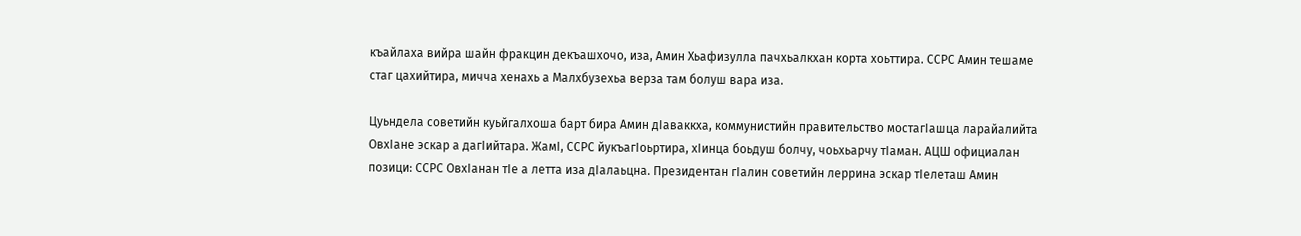къайлаха вийра шайн фракцин декъашхочо, иза, Амин Хьафизулла пачхьалкхан корта хоьттира. ССРС Амин тешаме стаг цахийтира, мичча хенахь а Малхбузехьа верза там болуш вара иза.

Цуьндела советийн куьйгалхоша барт бира Амин дӀаваккха, коммунистийн правительство мостагӀашца ларайалийта ОвхӀане эскар а дагӀийтара. ЖамӀ, ССРС йукъагӀоьртира, хӀинца боьдуш болчу, чоьхьарчу тӀаман. АЦШ официалан позици: ССРС ОвхӀанан тӀе а летта иза дӀалаьцна. Президентан гӀалин советийн леррина эскар тӀелеташ Амин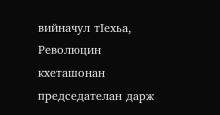вийначул тӀехьа, Революцин кхеташонан председателан дарж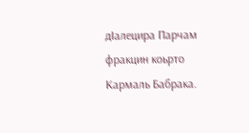дӀалецира Парчам фракцин коьрто Кармаль Бабрака.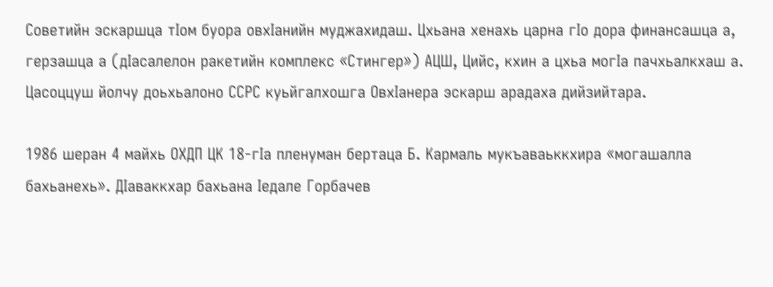Советийн эскаршца тӀом буора овхӀанийн муджахидаш. Цхьана хенахь царна гӀо дора финансашца а, герзашца а (дӀасалелон ракетийн комплекс «Стингер») АЦШ, Цийс, кхин а цхьа могӀа пачхьалкхаш а. Цасоццуш йолчу доьхьалоно ССРС куьйгалхошга ОвхӀанера эскарш арадаха дийзийтара.

1986 шеран 4 майхь ОХДП ЦК 18-гӀа пленуман бертаца Б. Кармаль мукъаваьккхира «могашалла бахьанехь». ДӀаваккхар бахьана Ӏедале Горбачев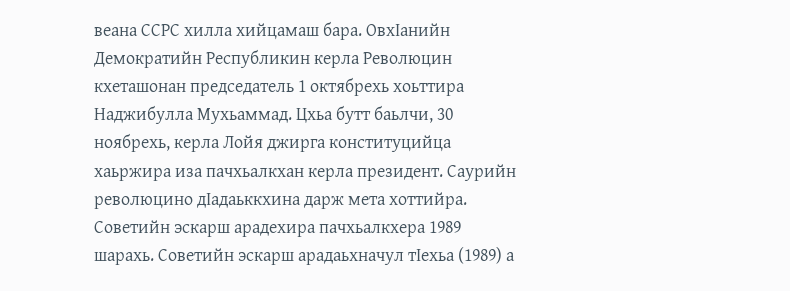веана ССРС хилла хийцамаш бара. ОвхӀанийн Демократийн Республикин керла Революцин кхеташонан председатель 1 октябрехь хоьттира Наджибулла Мухьаммад. Цхьа бутт баьлчи, 30 ноябрехь, керла Лойя джирга конституцийца хаьржира иза пачхьалкхан керла президент. Саурийн революцино дӀадаьккхина дарж мета хоттийра. Советийн эскарш арадехира пачхьалкхера 1989 шарахь. Советийн эскарш арадаьхначул тӀехьа (1989) а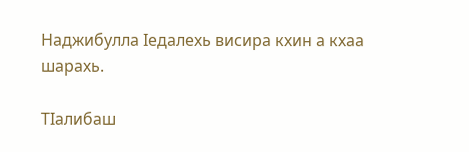Наджибулла Ӏедалехь висира кхин а кхаа шарахь.

ТӀалибаш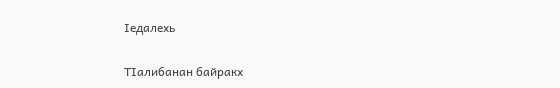Ӏедалехь

ТӀалибанан байракх